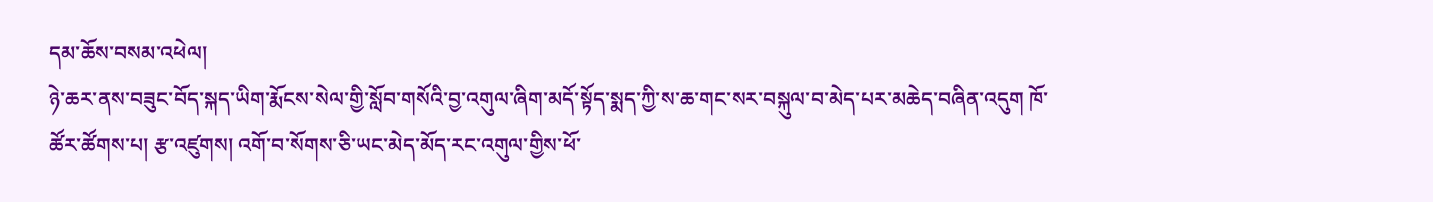དམ་ཆོས་བསམ་འཕེལ།
ཉེ་ཆར་ནས་བཟུང་བོད་སྐད་ཡིག་རྨོངས་སེལ་གྱི་སློབ་གསོའི་བྱ་འགུལ་ཞིག་མདོ་སྟོད་སྨད་ཀྱི་ས་ཆ་གང་སར་བསྐུལ་བ་མེད་པར་མཆེད་བཞིན་འདུག ཁོ་ཚོར་ཚོགས་པ། རྩ་འཛུགས། འགོ་བ་སོགས་ཅི་ཡང་མེད་མོད་རང་འགུལ་གྱིས་ཕོ་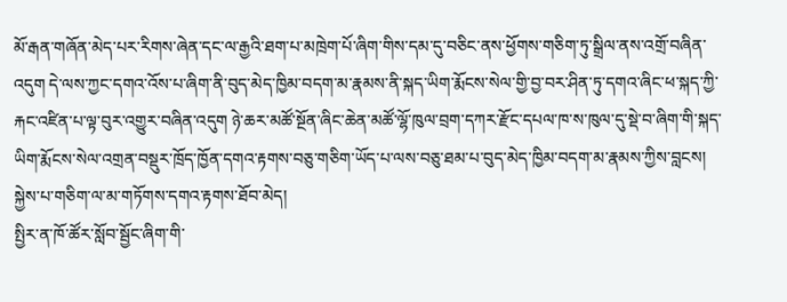མོ་རྒན་གཞོན་མེད་པར་རིགས་ཞེན་དང་ལ་རྒྱའི་ཐག་པ་མཁྲེག་པོ་ཞིག་གིས་དམ་དུ་བཅིང་ནས་ཕྱོགས་གཅིག་ཏུ་སྒྲིལ་ནས་འགྲོ་བཞིན་འདུག དེ་ལས་ཀྱང་དགའ་འོས་པ་ཞིག་ནི་བུད་མེད་ཁྱིམ་བདག་མ་རྣམས་ནི་སྐད་ཡིག་རྨོངས་སེལ་གྱི་བྱ་བར་ཤིན་ཏུ་དགའ་ཞིང་ཕ་སྐད་ཀྱི་རྐང་འཛིན་པ་ལྟ་བུར་འགྱུར་བཞིན་འདུག ཉེ་ཆར་མཚོ་སྔོན་ཞིང་ཆེན་མཚོ་ལྷོ་ཁུལ་བྲག་དཀར་རྫོང་དཔལ་ཁ་ས་ཁུལ་དུ་སྡེ་བ་ཞིག་གི་སྐད་ཡིག་རྨོངས་སེལ་འགྲན་བསྡུར་ཁྲོད་ཁྱོན་དགའ་རྟགས་བཅུ་གཅིག་ཡོད་པ་ལས་བཅུ་ཐམ་པ་བུད་མེད་ཁྱིམ་བདག་མ་རྣམས་ཀྱིས་བླངས། སྐྱེས་པ་གཅིག་ལ་མ་གཏོགས་དགའ་རྟགས་ཐོབ་མེད།
སྤྱིར་ན་ཁོ་ཚོར་སློབ་སྦྱོང་ཞིག་གི་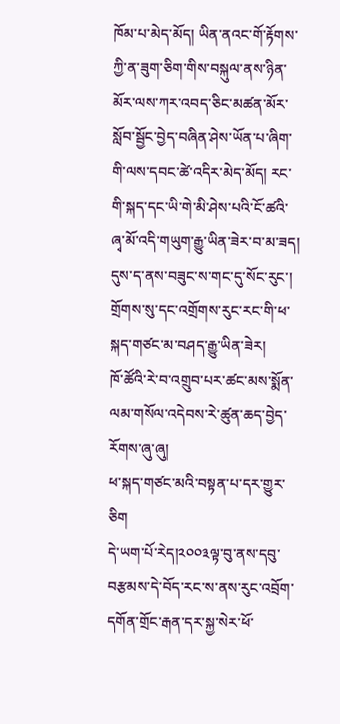ཁོམ་པ་མེད་མོད། ཡིན་ནའང་གོ་རྟོགས་ཀྱི་ན་ཟུག་ཅིག་གིས་བསྐུལ་ནས་ཉིན་མོར་ལས་ཀར་འབད་ཅིང་མཚན་མོར་སློབ་སྦྱོང་བྱེད་བཞིན་ཤེས་ཡོན་པ་ཞིག་གི་ལས་དབང་ཚེ་འདིར་མེད་མོད། རང་གི་སྐད་དང་ཡི་གེ་མི་ཤེས་པའི་ངོ་ཚའི་ཞྭ་མོ་འདི་གཡུག་རྒྱུ་ཡིན་ཟེར་བ་མ་ཟད། དུས་ད་ནས་བཟུང་ས་གང་དུ་སོང་རུང་། གྲོགས་སུ་དང་འགྲོགས་རུང་རང་གི་ཕ་སྐད་གཙང་མ་བཤད་རྒྱུ་ཡིན་ཟེར།
ཁོ་ཚོའི་རེ་བ་འགྲུབ་པར་ཚང་མས་སྨོན་ལམ་གསོལ་འདེབས་རེ་ཚུན་ཆད་བྱེད་རོགས་ཞུ་ཞུ།
ཕ་སྐད་གཙང་མའི་བསྟན་པ་དར་གྱུར་ཅིག
དེ་ཡག་པོ་རེད།༢༠༠༣ལྟ་བུ་ནས་དབུ་བརྩམས་དེ་བོད་རང་ས་ནས་རུང་འབྲོག་དགོན་གྲོང་རྒན་དར་སྐྱ་སེར་ཕོ་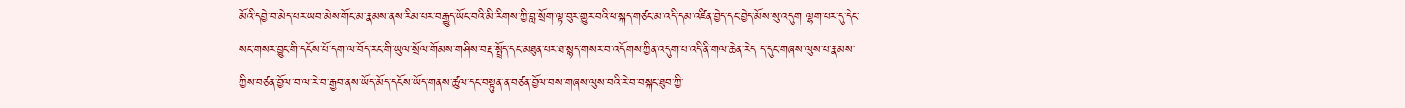མོའི་དབྱེ་བ་མེད་པར་ཡབ་མེས་གོང་མ་རྣམས་ནས་རིམ་པར་བརྒྱུད་ཡོང་བའི་མི་རིགས་ཀྱི་བླ་སྲོག་ལྟ་བུར་གྱུར་བའི་ཕ་སྐད་གཙང་མ་འདི་དམ་འཛིན་བྱེད་དང་བྱེད་མོས་སུ་འདུག ལྷག་པར་དུ་དེང་སང་གསར་བྱུང་གི་དངོས་པོ་དག་ལ་བོད་རང་གི་ཡུལ་སྲོལ་གོམས་གཤིས་བརྡ་སྤྲོད་དང་མཐུན་པར་ཐ་སྙད་གསར་བ་འདོགས་ཀྱིན་འདུག་པ་འདི་ནི་གལ་ཆེན་རེད ད་དུང་གཞས་ལུས་པ་རྣམས་ཀྱིས་བཙན་བྱོལ་བ་ལ་རེ་བ་རྒྱབ་ནས་ཡོད་མོད་དངོས་ཡོད་གནས་ཚུལ་དང་བསྟུན་ན་བཙན་བྱོལ་བས་གཞས་ལུས་བའི་རེ་བ་བསྐང་ཐུབ་ཀྱི་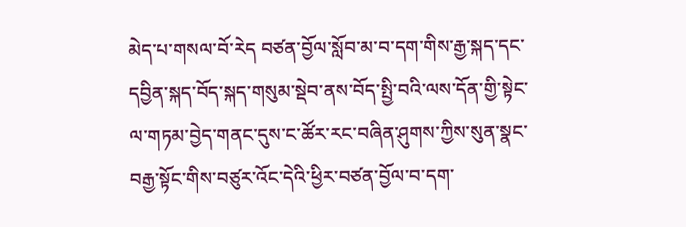མེད་པ་གསལ་བོ་རེད བཙན་བྱོལ་སློབ་མ་བ་དག་གིས་རྒྱ་སྐད་དང་དབྱིན་སྐད་བོད་སྐད་གསུམ་སྡེབ་ནས་བོད་སྤྱི་བའི་ལས་དོན་གྱི་སྟེང་ལ་གཏམ་བྱེད་གནང་དུས་ང་ཚོར་རང་བཞིན་ཤུགས་ཀྱིས་སུན་སྣང་བརྒྱ་སྟོང་གིས་བཙུར་འོང་དེའི་ཕྱིར་བཙན་བྱོལ་བ་དག་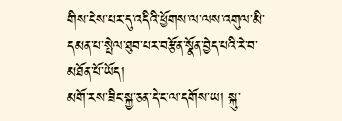གིས་ངེས་པར་དུ་འདིའི་ཕྱོགས་ལ་ལས་འགུལ་མི་དམན་པ་སྤེལ་ཐུབ་པར་བརྩོན་སྣོན་བྱེད་པའི་རེ་བ་མཐོན་པོ་ཡོད།
མགོ་རས་ཟིང་སྐྱ་ཅན་དེ་ང་ལ་དགོས་ཡ། སྐུ་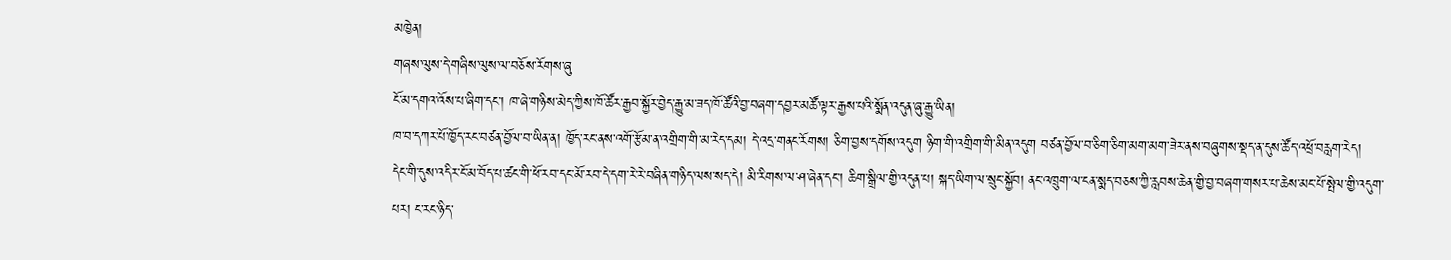མཁྱེན།
གཞས་ལུས་དེ་གཞིས་ལུས་ལ་བཅོས་རོགས་ཞུ
ངོ་མ་དགའ་འོས་པ་ཞིག་དང་། ཁ་ཞེ་གཉིས་མེད་ཀྱིས་ཁོ་ཚོར་རྒྱབ་སྐྱོར་བྱེད་རྒྱུ་མ་ཟད་ཁོ་ཚོའི་བྱ་བཞག་དབྱར་མཚོ་ལྟར་རྒྱས་པའི་སྨོན་འདུན་ཞུ་རྒྱུ་ཡིན།
ཁ་བ་དཀར་པོ་ཁྱོད་རང་བཙན་བྱོལ་བ་ཡིན་ན། ཁྱོད་རང་ནས་འགོ་རྩོམ་ན་འགྲིག་གི་མ་རེད་དམ། དེ་འདྲ་གནང་རོགས། ཅིག་བྱས་དགོས་འདུག ཉིག་གི་འགྲིག་གི་མིན་འདུག བཙན་བྱོལ་བ་ཅིག་ཅིག་མག་མག་ཟེར་ནས་བཞུགས་སྡད་ན་དུས་ཚོད་འཕྲོ་བརླག་རེད།
དེང་གི་དུས་འདིར་ངོ་མ་བོད་པ་ཚང་གི་ཕོ་རབ་དང་མོ་རབ་དེ་དག་རེ་རེ་བཞིན་གཉིད་ལས་སད་དེ། མི་རིགས་ལ་ཤ་ཞེན་དང་། ཆིག་སྒྲིལ་གྱི་འདུན་པ། སྐད་ཡིག་ལ་སྲུང་སྐྱོབ། ནང་འཁྲུག་ལ་ངན་སྨད་བཅས་ཀྱི་རླབས་ཆེན་གྱི་བྱ་བཞག་གསར་པ་ཆེས་མང་པོ་སྤེལ་གྱི་འདུག་པར། ང་རང་ཉིད་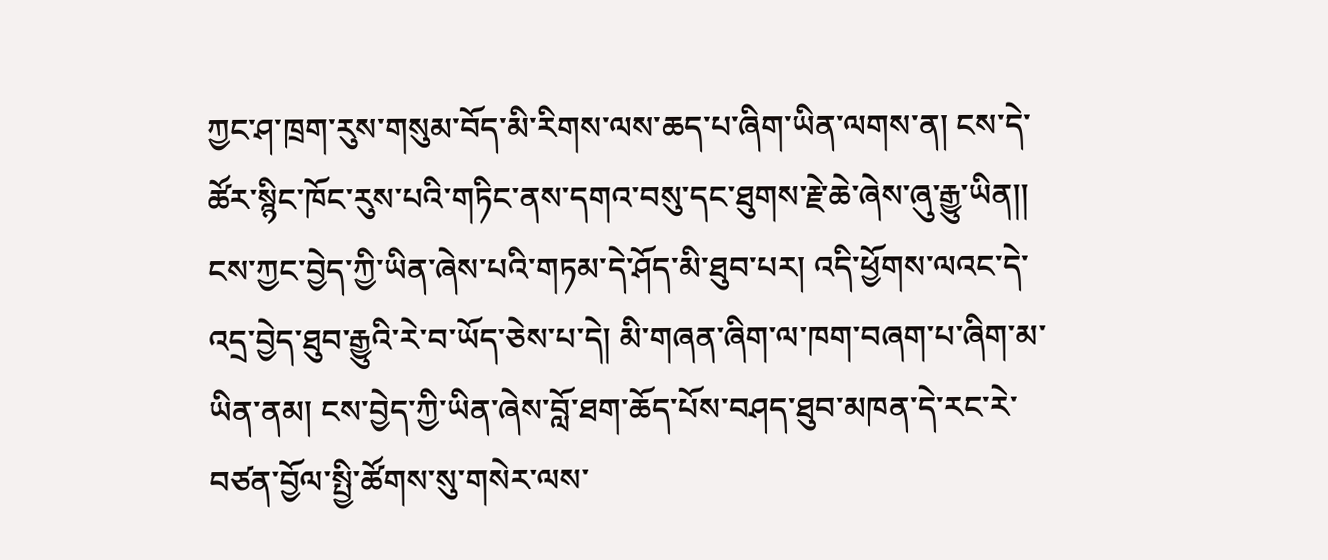ཀྱང་ཤ་ཁྲག་རུས་གསུམ་བོད་མི་རིགས་ལས་ཆད་པ་ཞིག་ཡིན་ལགས་ན། ངས་དེ་ཚོར་སྙིང་ཁོང་རུས་པའི་གཏིང་ནས་དགའ་བསུ་དང་ཐུགས་རྗེ་ཆེ་ཞེས་ཞུ་རྒྱུ་ཡིན།།
ངས་ཀྱང་བྱེད་ཀྱི་ཡིན་ཞེས་པའི་གཏམ་དེ་ཤོད་མི་ཐུབ་པར། འདི་ཕྱོགས་ལའང་དེ་འདྲ་བྱེད་ཐུབ་རྒྱུའི་རེ་བ་ཡོད་ཅེས་པ་དེ། མི་གཞན་ཞིག་ལ་ཁག་བཞག་པ་ཞིག་མ་ཡིན་ནམ། ངས་བྱེད་ཀྱི་ཡིན་ཞེས་བློ་ཐག་ཆོད་པོས་བཤད་ཐུབ་མཁན་དེ་རང་རེ་བཙན་བྱོལ་སྤྱི་ཚོགས་སུ་གསེར་ལས་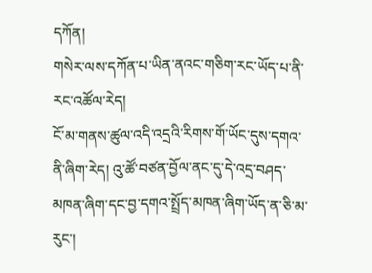དཀོན།
གསེར་ལས་དཀོན་པ་ཡིན་ནའང་གཅིག་རང་ཡོད་པ་ནི་རང་འཚོལ་རེད།
ངོ་མ་གནས་ཚུལ་འདི་འདྲའི་རིགས་གོ་ཡོང་དུས་དགའ་ནི་ཞིག་རེད། འུ་ཚོ་བཙན་བྱོལ་ནང་དུ་དེ་འདྲ་བཤད་མཁན་ཞིག་དང་བྱ་དགའ་སྤྲོད་མཁན་ཞིག་ཡོད་ན་ཅི་མ་རུང་།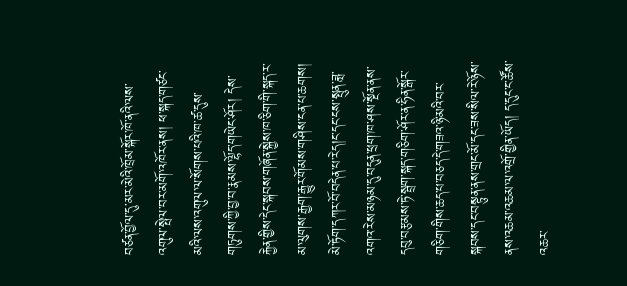བཙན་བྱོལ་དུ་མར་མེའི་ཁྲོམ་སྐོར་ཁོ་ནའི་ལས་འགུལ་སྤེལ་བར་མགོ་འཁོར་ནས། ཕ་སྐད་གཙང་མའི་ལས་འགུལ་ལ་སོགས་པའི་ཁ་ཚ་དུས་གཏུགས་ཀྱི་བྱ་བ་རྣམས་ལྷོད་གཡེང་ཤོར། དེས་རྐྱེན་གྱིས་དེང་སྐབས་གཞོན་སྐྱེས་ཁ་ཅིག་གི་སྐད་ར་མ་ལུགས་རྒྱག་རྒྱུར་གོམས་གཤིས་ངན་པ་ཆགས།
མེ་ཏོག་དཀར་བོ་བདེན་པ་རེད།ང་དང་ངས་སྤུན་ཟླ་འགའ་རེས་མཉམ་དུ་བདུན་ཕྲག་ཁ་ཤས་སྔོན་ནས་དབུ་བརྩམས་ཏེ་སྦྲག་སྐད་གཅིག་ཤོར་ན་ཧིན་སྒོར་གཅིག་གིས་ཆད་པ་བཅད་དེ་གཟའ་ཉི་མའི་བར་སྐབས་དང་བསྟུན་ནས་གྲང་མོ་དང་ཟས་སིལ་རེ་ཉོས་ནས་འཆམ་འཆམ་ལ་འགྲོ་གྱིན་ཡོད། ད་དུང་ང་ཚོས་འཆར་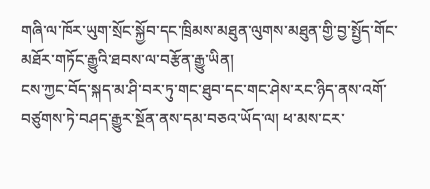གཞི་ལ་ཁོར་ཡུག་སྲོང་སྐྱོབ་དང་ཁྲིམས་མཐུན་ལུགས་མཐུན་གྱི་བྱ་སྤྱོད་གོང་མཐོར་གཏོང་རྒྱུའི་ཐབས་ལ་བརྩོན་རྒྱུ་ཡིན།
ངས་ཀྱང་བོད་སྐད་མ་ཤི་བར་ཏུ་གང་ཐུབ་དང་གང་ཤེས་རང་ཉིད་ནས་འགོ་བཙུགས་ཏེ་བཤད་རྒྱུར་སྔོན་ནས་དམ་བཅའ་ཡོད་ལ། ཕ་མས་ངར་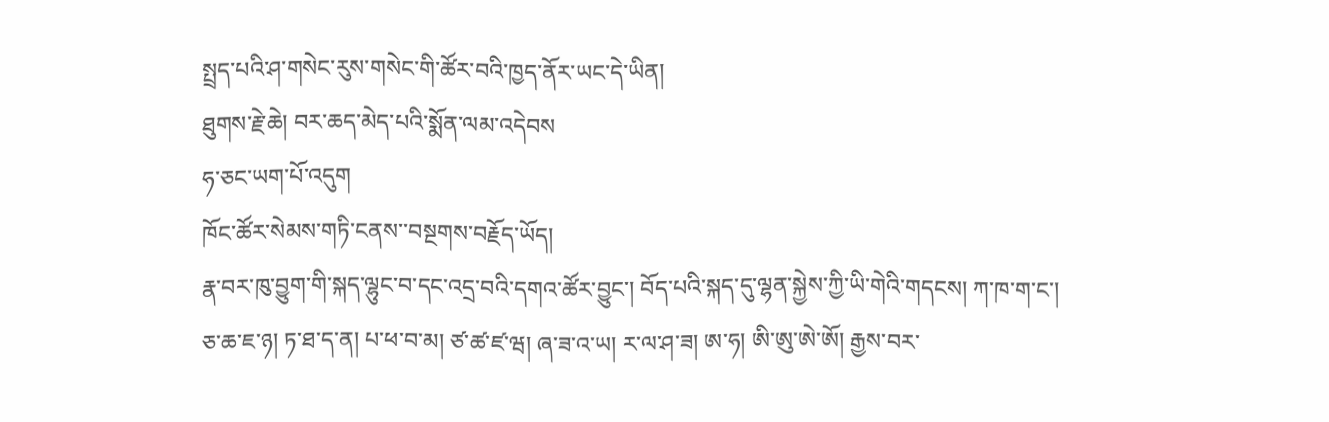སྤྲད་པའི་ཤ་གསེང་རུས་གསེང་གི་ཚོར་བའི་ཁྱད་ནོར་ཡང་དེ་ཡིན།
ཐུགས་རྗེ་ཆེ། བར་ཆད་མེད་པའི་སྨོན་ལམ་འདེབས
ཧ་ཅང་ཡག་པོ་འདུག
ཁོང་ཚོར་སེམས་གཏི་ངནས་་བསྔགས་བརྗོད་ཡོད།
རྣ་བར་ཁུ་བྱུག་གི་སྐད་ལྷུང་བ་དང་འདྲ་བའི་དགའ་ཚོར་བྱུང་། བོད་པའི་སྐད་དུ་ལྷན་སྐྱེས་ཀྱི་ཡི་གེའི་གདངས། ཀ་ཁ་ག་ང་། ཅ་ཆ་ཇ་ཉ། ཏ་ཐ་ད་ན། པ་ཕ་བ་མ། ཙ་ཚ་ཛ་ཝ། ཞ་ཟ་འ་ཡ། ར་ལ་ཤ་ཟ། ཨ་ཧ། ཨི་ཨུ་ཨེ་ཨོ། རྒྱས་བར་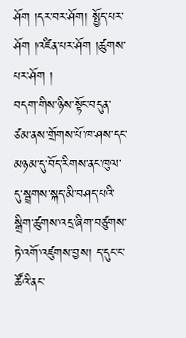ཤོག །དར་བར་ཤོག། སྤྱོད་པར་ཤོག །འཛིན་པར་ཤོག །ཚུགས་པར་ཤོག །
བདག་གིས་ཉིས་སྟོང་བདུན་ཙམ་ནས་གྲོགས་པོ་ཁ་ཤས་དང་མཉམ་དུ་བོད་རིགས་ནང་ཁུལ་དུ་སྦྲགས་སྐད་མི་བཤད་པའི་སྒྲིག་ཚུགས་འདྲ་ཞིག་བཙུགས་ཏེ་འགོ་འཛུགས་བྱས། ད་དུང་ང་ཚོའི་ནང་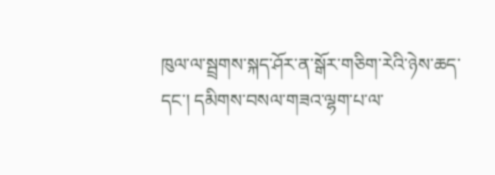ཁུལ་ལ་སྦྲགས་སྐད་ཤོར་ན་སྒོར་གཅིག་རེའི་ཉེས་ཆད་དང་། དམིགས་བསལ་གཟའ་ལྷག་པ་ལ་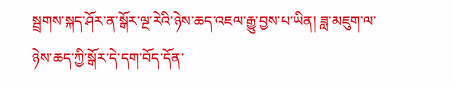སྦྲགས་སྐད་ཤོར་ན་སྒོར་ལྔ་རེའི་ཉེས་ཆད་འཇལ་རྒྱུ་བྱས་པ་ཡིན། ཟླ་མཇུག་ལ་ཉེས་ཆད་ཀྱི་སྒོར་དེ་དག་བོད་དོན་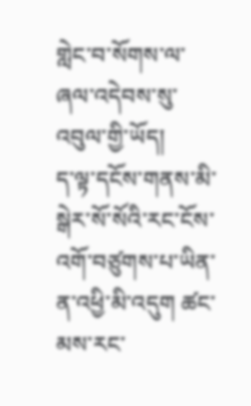གླེང་བ་སོགས་ལ་ཞལ་འདེབས་སུ་འབུལ་གྱི་ཡོད།
ད་ལྟ་དངོས་གནས་མི་སྒེར་སོ་སོའི་རང་ངོས་འགོ་བཙུགས་པ་ཡིན་ན་འཕྱི་མི་འདུག ཚང་མས་རང་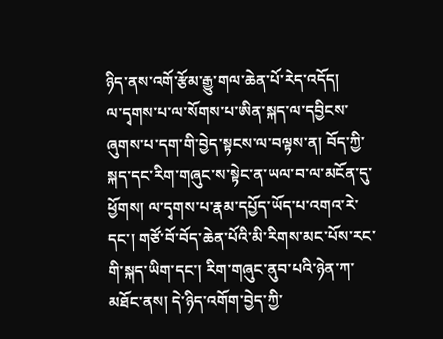ཉིད་ནས་འགོ་རྩོམ་རྒྱུ་གལ་ཆེན་པོ་རེད་འདོད།
ལ་དྭགས་པ་ལ་སོགས་པ་ཨིན་སྐད་ལ་དབྱིངས་ཞུགས་པ་དག་གི་བྱེད་སྟངས་ལ་བལྟས་ན། བོད་ཀྱི་སྐད་དང་རིག་གཞུང་ས་སྟེང་ན་ཡལ་བ་ལ་མངོན་དུ་ཕྱོགས། ལ་དྭགས་པ་རྣམ་དཔྱོད་ཡོད་པ་འགའ་རེ་དང་། གཙོ་བོ་བོད་ཆེན་པོའི་མི་རིགས་མང་པོས་རང་གི་སྐད་ཡིག་དང་། རིག་གཞུང་ནུབ་པའི་ཉེན་ཀ་མཐོང་ནས། དེ་ཉིད་འགོག་བྱེད་ཀྱི་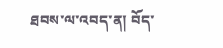ཐབས་ལ་འབད་ན། བོད་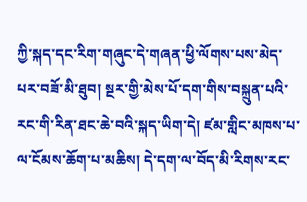ཀྱི་སྐད་དང་རིག་གཞུང་དེ་གཞན་ཕྱི་ལོགས་པས་མེད་པར་བཟོ་མི་ཐུབ། སྔར་གྱི་མེས་པོ་དག་གིས་བསྐྲུན་པའི་རང་གི་རིན་ཐང་ཆེ་བའི་སྐད་ཡིག་དེ། ཛམ་གླིང་མཁས་པ་ལ་ངོམས་ཆོག་པ་མཆིས། དེ་དག་ལ་བོད་མི་རིགས་རང་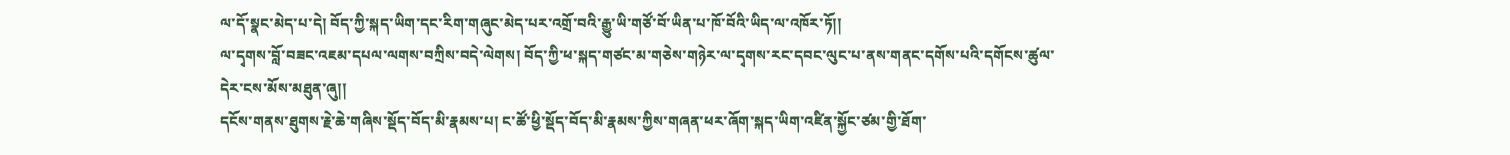ལ་དོ་སྣང་མེད་པ་དེ། བོད་ཀྱི་སྐད་ཡིག་དང་རིག་གཞུང་མེད་པར་འགྲོ་བའི་རྒྱུ་ཡི་གཙོ་བོ་ཡིན་པ་ཁོ་བོའི་ཡིད་ལ་འཁོར་ཏོ།།
ལ་དྭགས་བློ་བཟང་འཇམ་དཔལ་ལགས་བཀྲིས་བདེ་ལེགས། བོད་ཀྱི་ཕ་སྐད་གཙང་མ་གཅེས་གཉེར་ལ་དྭགས་རང་དབང་ལུང་པ་ནས་གནང་དགོས་པའི་དགོངས་ཚུལ་དེར་ངས་མོས་མཐུན་ཞུ།།
དངོས་གནས་ཐུགས་རྗེ་ཆེ་གཞིས་སྡོད་བོད་མི་རྣམས་པ། ང་ཚོ་ཕྱི་སྡོད་བོད་མི་རྣམས་ཀྱིས་གཞན་ཕར་ཞོག་སྐད་ཡིག་འཛིན་སྐྱོང་ཙམ་གྱི་ཐོག་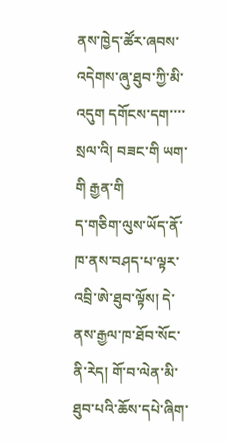ནས་ཁྱེད་ཚོར་ཞབས་འདེགས་ཞུ་ཐུབ་ཀྱི་མི་འདུག དགོངས་དག་་་་
སྲལ་འི། བཟང་གི ཡག་གི རྒྱན་གི
ད་གཅིག་ལུས་ཡོད་ནོ་ཁ་ནས་བཤད་པ་ལྟར་འབྲི་ཨེ་ཐུབ་ལྟོས། དེ་ནས་རྒྱལ་ཁ་ཐོབ་སོང་ནི་རེད། གོ་བ་ལེན་མི་ཐུབ་པའི་ཆོས་དཔེ་ཞིག་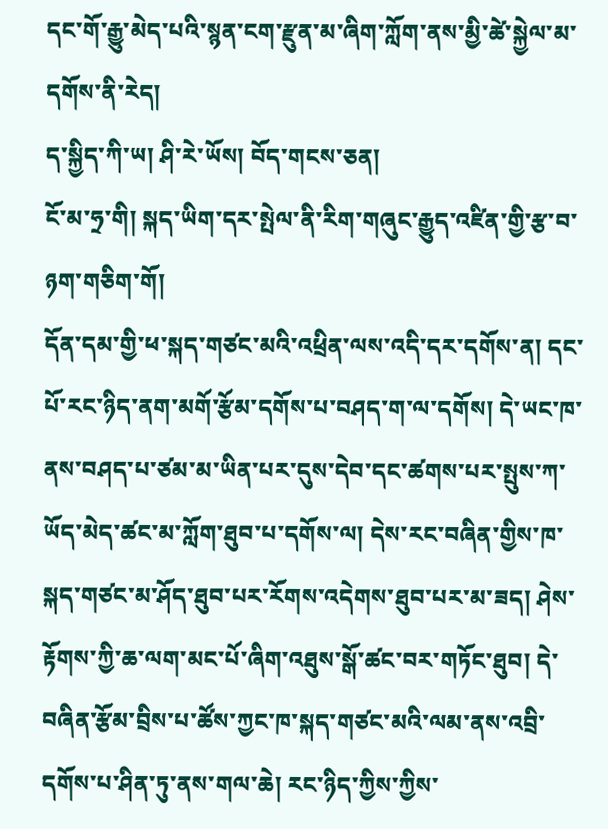དང་གོ་རྒྱུ་མེད་པའི་སྙན་ངག་རྫུན་མ་ཞིག་ཀློག་ནས་མྱི་ཚེ་སྐྱེལ་མ་དགོས་ནི་རེད།
ད་སྐྱིད་ཀི་ཡ། ཤི་རེ་ཡོས། བོད་གངས་ཅན།
ངོ་མ་ཧྲ་གི། སྐད་ཡིག་དར་སྤེལ་ནི་རིག་གཞུང་རྒྱུད་འཛིན་གྱི་རྩ་བ་ཉག་གཅིག་གོ།
དོན་དམ་གྱི་ཕ་སྐད་གཙང་མའི་འཕྲིན་ལས་འདི་དར་དགོས་ན། དང་པོ་རང་ཉིད་ནག་མགོ་རྩོམ་དགོས་པ་བཤད་ག་ལ་དགོས། དེ་ཡང་ཁ་ནས་བཤད་པ་ཙམ་མ་ཡིན་པར་དུས་དེབ་དང་ཚགས་པར་སྤུས་ཀ་ཡོད་མེད་ཚང་མ་ཀློག་ཐུབ་པ་དགོས་ལ། དེས་རང་བཞིན་གྱིས་ཁ་སྐད་གཙང་མ་ཤོད་ཐུབ་པར་རོགས་འདེགས་ཐུབ་པར་མ་ཟད། ཤེས་རྟོགས་ཀྱི་ཆ་ལག་མང་པོ་ཞིག་འཐུས་སྒོ་ཚང་བར་གཏོང་ཐུབ། དེ་བཞིན་རྩོམ་བྲིས་པ་ཚོས་ཀྱང་ཁ་སྐད་གཙང་མའི་ལམ་ནས་འབྲི་དགོས་པ་ཤིན་ཏུ་ནས་གལ་ཆེ། རང་ཉིད་ཀྱིས་ཀྱིས་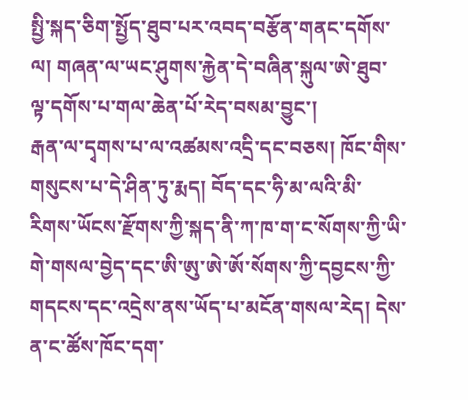སྤྱི་སྐད་ཅིག་སྤྱོད་ཐུབ་པར་འབད་བརྩོན་གནང་དགོས་ལ། གཞན་ལ་ཡང་ཤུགས་རྐྱེན་དེ་བཞིན་སྐུལ་ཨེ་ཐུབ་ལྟ་དགོས་པ་གལ་ཆེན་པོ་རེད་བསམ་བྱུང་།
རྒན་ལ་དྭགས་པ་ལ་འཚམས་འདྲི་དང་བཅས། ཁོང་གིས་གསུངས་པ་དེ་ཤིན་ཏུ་རྨད། བོད་དང་ཧི་མ་ལའི་མི་རིགས་ཡོངས་རྫོགས་ཀྱི་སྐད་ནི་ཀ་ཁ་ག་ང་སོགས་ཀྱི་ཡི་གེ་གསལ་བྱེད་དང་ཨི་ཨུ་ཨེ་ཨོ་སོགས་ཀྱི་དབྱངས་ཀྱི་གདངས་དང་འདྲེས་ནས་ཡོད་པ་མངོན་གསལ་རེད། དེས་ན་ང་ཚོས་ཁོང་དག་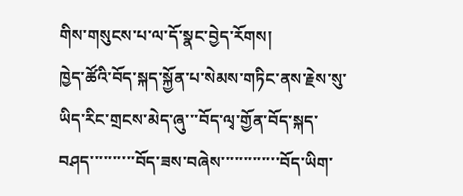གིས་གསུངས་པ་ལ་དོ་སྣང་བྱེད་རོགས།
ཁྱེད་ཚོའི་བོད་སྐད་སྐྱོན་པ་སེམས་གཏིང་ནས་རྗེས་སུ་ཡིད་རིང་གྲངས་མེད་ཞུ་་་བོད་ལྭ་གྱོན་བོད་སྐད་བཤད་་་་་་་་་་བོད་ཟས་བཞེས་་་་་་་་་་་་་བོད་ཡིག་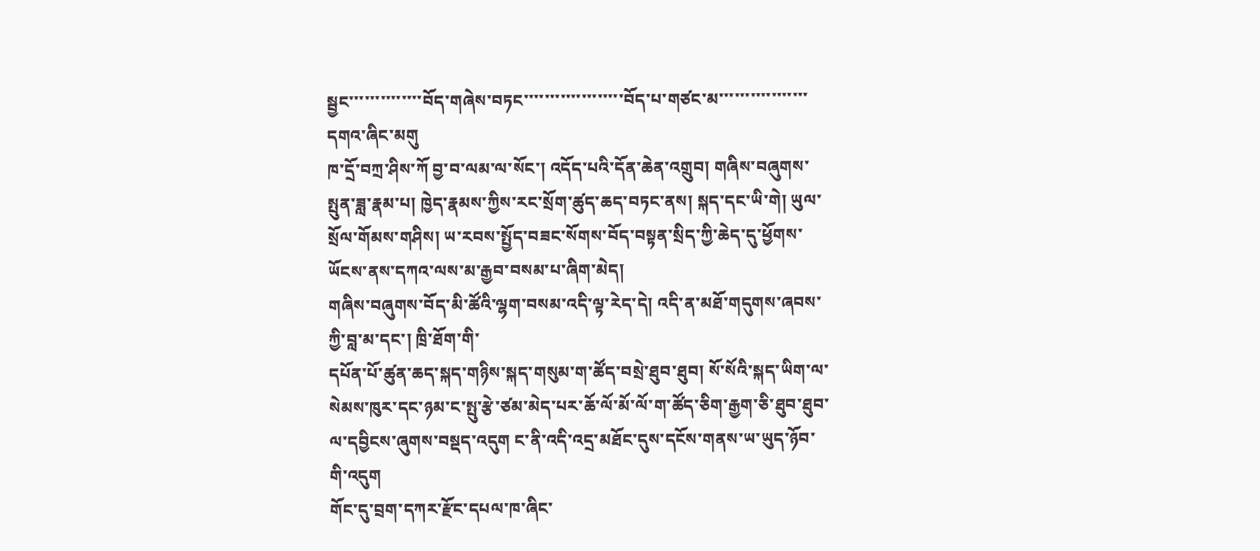སྦྱང་་་་་་་་་་་་་་བོད་གཞེས་བཏང་་་་་་་་་་་་་་་་་་་བོད་པ་གཙང་མ་་་་་་་་་་་་་་་་་
དགའ་ཞིང་མགུ
ཁ་དྲོ་བཀྲ་ཤིས་ཀོ བྱ་བ་ལམ་ལ་སོང་། འདོད་པའི་དོན་ཆེན་འགྲུབ། གཞིས་བཞུགས་སྤུན་ཟླ་རྣམ་པ། ཁྱེད་རྣམས་ཀྱིས་རང་སྲོག་ཚུད་ཆད་བཏང་ནས། སྐད་དང་ཡི་གེ། ཡུལ་སྲོལ་གོམས་གཤིས། ཡ་རབས་སྤྱོད་བཟང་སོགས་བོད་བསྟན་སྲིད་ཀྱི་ཆེད་དུ་ཕྱོགས་ཡོངས་ནས་དཀའ་ལས་མ་རྒྱབ་བསམ་པ་ཞིག་མེད།
གཞིས་བཞུགས་བོད་མི་ཚོའི་ལྷག་བསམ་འདི་ལྟ་རེད་དེ། འདི་ན་མཐོ་གདུགས་ཞབས་ཀྱི་བླ་མ་དང་། ཁྲི་ཐོག་གི་
དཔོན་པོ་ཚུན་ཆད་སྐད་གཉིས་སྐད་གསུམ་ག་ཚོད་བསྲེ་ཐུབ་ཐུབ། སོ་སོའི་སྐད་ཡིག་ལ་སེམས་ཁུར་དང་ཉམ་ང་སྤུ་རྩེ་ཙམ་མེད་པར་ཆོ་ལོ་མོ་ལོ་ག་ཚོད་ཅིག་རྒྱག་ཅི་ཐུབ་ཐུབ་ལ་དབྱིངས་ཞུགས་བསྡད་འདུག ང་ནི་འདི་འདྲ་མཐོང་དུས་དངོས་གནས་ཡ་ཡུད་ཉོབ་གི་འདུག
གོང་དུ་བྲག་དཀར་རྫོང་དཔལ་ཁ་ཞིང་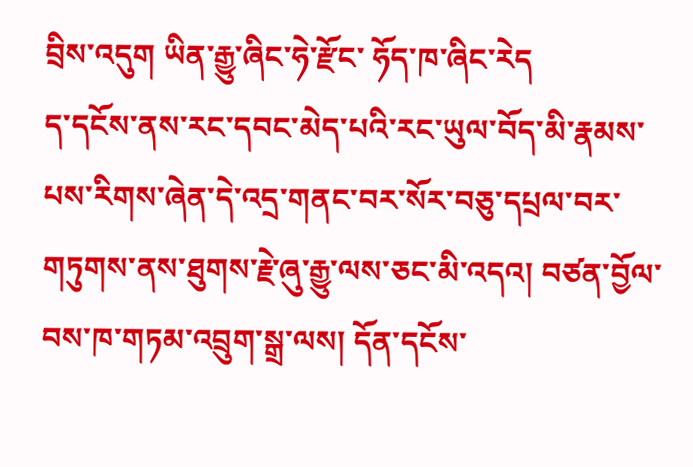བྲིས་འདུག ཡིན་རྒྱུ་ཞིང་ཧེ་རྫོང་ ཧོད་ཁ་ཞིང་རེད
ད་དངོས་ནས་རང་དབང་མེད་པའི་རང་ཡུལ་བོད་མི་རྣམས་པས་རིགས་ཞེན་དེ་འདྲ་གནང་བར་སོར་བཅུ་དཔྲལ་བར་གཏུགས་ནས་ཐུགས་རྗེ་ཞུ་རྒྱུ་ལས་ཅང་མི་འདའ། བཙན་བྱོལ་བས་ཁ་གཏམ་འབྲུག་སྒྲ་ལས། དོན་དངོས་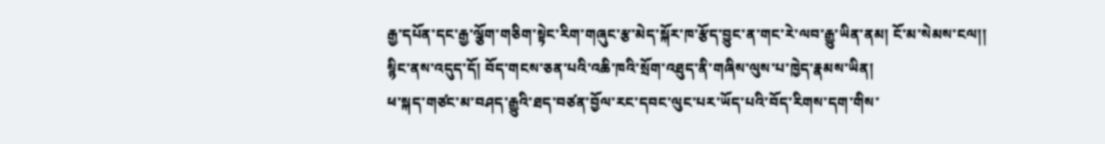རྒྱ་དཔོན་དང་རྒྱ་ལྕོག་གཅིག་སྟེང་རིག་གཞུང་རྩ་མེད་སྐོར་ཁ་རྩོད་བྱུང་ན་གང་རེ་ལབ་རྒྱུ་ཡིན་ནམ། ངོ་མ་སེམས་ངལ།།
སྙིང་ནས་འདུད་དོ། བོད་གངས་ཅན་པའི་འཆི་ཁའི་སྲོག་འཐུད་ནི་གཞིས་ལུས་པ་ཁྱེད་རྣམས་ཡིན།
ཕ་སྐད་གཙང་མ་བཤད་རྒྱུའི་ཐད་བཙན་བྱོལ་རང་དབང་ལུང་པར་ཡོད་པའི་བོད་རིགས་དག་གིས་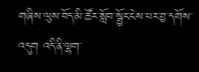གཞིས་ལུས་བོད་མི་ཚོར་སློབ་སྦྱོང་ངེས་པར་བྱ་དགོས་འདུག འདི་ནི་ལྷག་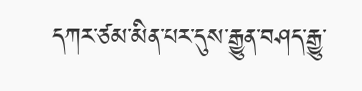དཀར་ཙམ་མིན་པར་དུས་རྒྱུན་བཤད་རྒྱུ་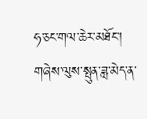ཧ་ཅང་གལ་ཆེར་མཐོང་།
གཞེས་ལུས་སྤུན་ཟླ་མེད་ན་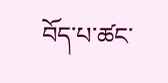བོད་པ་ཚང་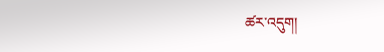ཚར་འདུག།